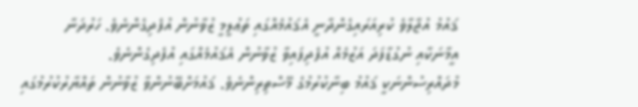ޤައުމު އުޖާލާވެ ކުރިއަރައިގެންދާނީ އެޤައުމެއްގައި ތަޢުލީމީ ޒުވާނުން އުފެދިގެންނެވެ. ހަރުދަނާ އީމާނަކާއި ނުގުޑާފަދަ އަޒުމެއް އުފެދިފައިވާ ޒުވާނުން އެޤައުމެއްގައި އުފެދިގެންނެވެ.
މުދައްރިސުންނަކީ ޤައުމު ބިނާކުރުމުގެ މޭސްތިރިންނެވެ. ޤައުމަށްބޭނުންވާ ޒުވާނުން ތައްޔާރުކުރުމުގައި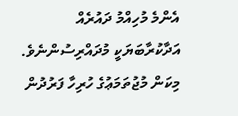އެންމެ މުހިއްމު ދައުރެއް އަދާކުރާބަޔަކީ މުދައްރިސުންނެވެ. މިކަން މުޖުތަމަޢުގެ ހުރިހާ ފަރުދުން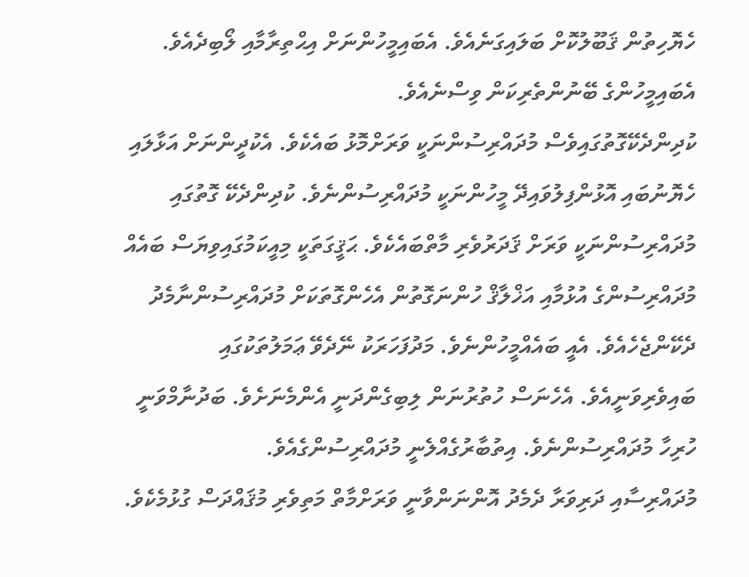ހެޔޮހިތުން ޤަބޫލުކޮށް ބަލައިގަނެއެވެ. އެބައިމީހުންނަށް އިޙްތިރާމާއި ލޯބިދެއެވެ. އެބައިމީހުންގެ ބޭނުންތެރިކަން ވިސްނެއެވެ.
ކުދިންދެކޭގޮތުގައިވެސް މުދައްރިސުންނަކީ ވަރަށްމޮޅު ބައެކެވެ. އެކުދީންނަށް އަޅާލައި ހެޔޮނުބައި އޮޅުންފިލުވައިދޭ މީހުންނަކީ މުދައްރިސުންނެވެ. ކުދިންދެކޭ ގޮތުގައި މުދައްރިސުންނަކީ ވަރަށް ޤަދަރުވެރި މާތްބައެކެވެ. ޙަޤީގަތަކީ މިއީކަމުގައިވިޔަސް ބައެއް މުދައްރިސުންގެ އުޅުމާއި އަޚްލާޤް ހުންނަގޮތުން އެހެންގޮތަކަށް މުދައްރިސުންނާމެދު ދެކޭންޖެހެއެވެ. އެއީ ބައެއްމީހުންނެވެ. މަދުފަހަރަކު ނޭދެވޭ ޢަމަލުތަކުގައި ބައިވެރިވަނީއެވެ. އެހެނަސް ހުތުރުނަން ލިބިގެންދަނީ އެންމެނަށެވެ. ބަދުނާމްވަނީ ހުރިހާ މުދައްރިސުންނެވެ. އިތުބާރުގެއްލެނީ މުދައްރިސުންގެއެވެ.
މުދައްރިސާއި ދަރިވަރާ ދެމެދު އޮންނަންވާނީ ވަރަށްމާތް މަތިވެރި މުޤައްދަސް ގުޅުމެކެވެ.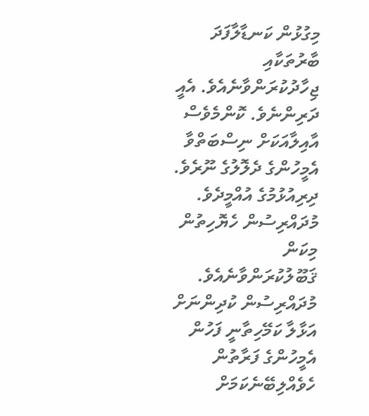މިގުޅުން ކަނޑާލާފަދަ ބާރުތަކާއި ޖިހާދުކުރަންވާނެއެވެ. އެއީ ދަރިންނެވެ. ކޮންމެވެސް އާއިލާއަކަށް ނިސްބަތްވާ އެމީހުންގެ ދެލޮލުގެ ނޫރެވެ. ދިރިއުޅުމުގެ އުއްމީދެވެ. މުދައްރިސުން ހެޔޮހިތުން މިކަން ޤަބޫލުކުރަންވާނެއެވެ.
މުދައްރިސުން ކުދިންނަށް އަޅާލާ ކަމޭހިތާނީ ފަހުން އެމީހުންގެ ފަރާތުން ހެވެއްލިބޭނެކަމަށް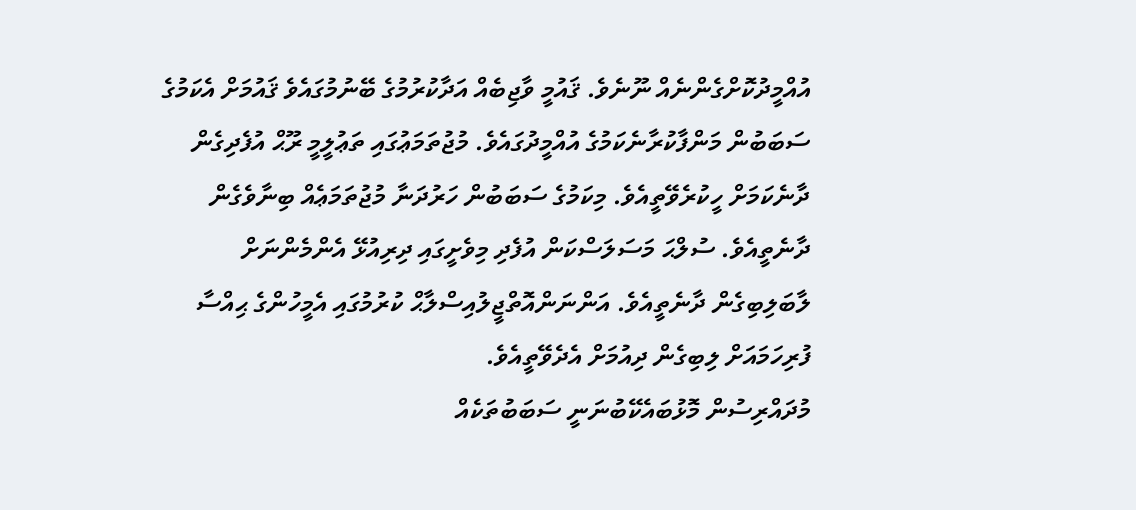އުއްމީދުކޮށްގެންނެއް ނޫނެވެ. ޤައުމީ ވާޖިބެއް އަދާކުރުމުގެ ބޭނުމުގައެވެ ޤައުމަށް އެކަމުގެ ސަބަބުން މަންފާކުރާނެކަމުގެ އުއްމީދުގައެވެ. މުޖުތަމަޢުގައި ތަޢުލީމީ ރޫޙް އުފެދިގެން ދާނެކަމަށް ހީކުރެވޭތީއެވެ. މިކަމުގެ ސަބަބުން ހަރުދަނާ މުޖުތަމަޢެއް ބިނާވެގެން ދާނެތީއެވެ. ސުލްޙަ މަސަލަސްކަން އުފެދި މިވެށީގައި ދިރިއުޅޭ އެންމެންނަށް ލާބަލިބިގެން ދާނެތީއެވެ. އަންނަންއޮތްޖީލުއިސްލާޙް ކުރުމުގައި އެމީހުންގެ ޙިއްސާ ފުރިހަމައަށް ލިބިގެން ދިއުމަށް އެދެވޭތީއެވެ.
މުދައްރިސުން މޮޅުބައެކޭބުނަނީ ސަބަބުތަކެއް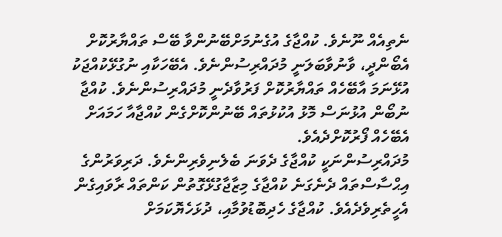ނެތިއެއް ނޫނެވެ. ކުއްޖާގެ އުގެނުމަށްބޭނުންވާ ބޭސް ތައްޔާރުކޮށް އެބޯންދީ، ވާނުވާބަލަނީ މުދައްރިސުންނެވެ. އެބޭހަކާއި ނުގުޅޭކުއްޖަކު އުޅޭނަމަ އާބޭހެއް ތައްޔާރުކޮށް ފަރުވާދެނީ މުދައްރިސުންނެވެ. ކުއްޖާ ނުބޯން އުޅުނަސް މޮޅު އުކުޅުތައް ބޭނުންކޮށްގެން ކުއްޖާއާ ހަމައަށް އެބޭހެއް ފޯރުކޮށްދެއެވެ.
މުދައްރިސުންނަކީ ކުއްޖާގެ ދެވަނަ ބެލެނިވެރިންނެވެ. ދަރިވަރުންގެ އިޙްސާސްތައް ދެނެގަނެ ކުއްޖާގެ މިޒާޖާގުޅޭގޮތުން ކަންތައް ރާވައިގެން އެހީތެރިވެދެއެވެ. ކުއްޖާގެ ހެދިބޮޑުވުމާއި، ދުޅަހެޔޮކަމަށް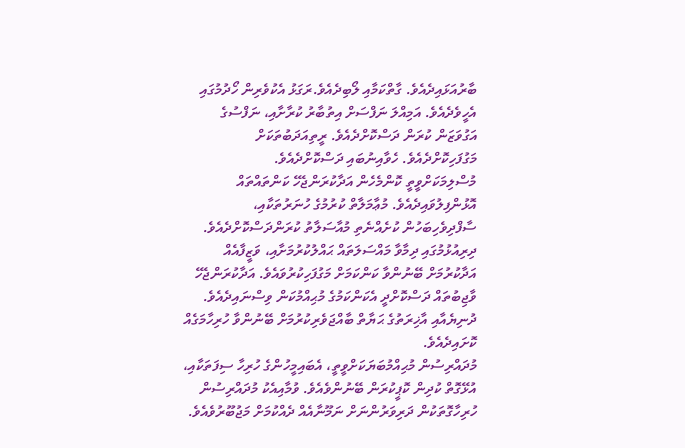ބާރުއަޅައިދެއެވެ. ގާތްކަމާއި ލޯބިދެއެވެ.ރަގަޅު އެކުވެރިން ހޯދުމުގައި އެހީވެދެއެވެ. އަމިއްލަ ނަފްސަށް އިތުބާރު ކުރާށާއި، ނަފްސުގެ އަގުވަޒަން ކުރަން ދަސްކޮށްދެއެވެ. ރީތިއަދަބުތަކަށް މަގުފަހިކޮށްދެއެވެ. ހެވާއިނުބައި ދަސްކޮށްދެއެވެ.
މުސްލިމަކަށްވީތީ ކޮންމެހެން އަދާކުރަންޖެހޭ ކަންތައްތައް އޮޅުންފިލުވައިދެއެވެ. މުޢާމަލާތް ކުރުމުގެ ހުނަރުތަކާއި، ސާފްދިވެހިބަހުން ކުށެއްނެތި މުއާސަލާތު ކުރަންދަސްކޮށްދެއެވެ. ދިރިއުޅުމުގައި ދިމާވާ މައްސަލަތައް ޙައްލުކުރުމަށާއި، ވަޒީފާއެއް އަދާކުރުމަށް ބޭނުންވާ ކަންކަމަށް މަގުފަހިކުރުވައެވެ. އަދާކުރަންޖެހޭ ވާޖިބުތައް ދަސްކޮށްދީ އެކަންކަމުގެ މުޙިއްމުކަން ވިސްނައިދެއެވެ. ދުނިޔެއާއި އާޚިރަތުގެ ޙަޔާތް ބާއްޖަވެރިކުރުމަށް ބޭނުންވާ ހުރިހާމަގެއް ކޮށައިދެއެވެ.
މުދައްރިސުން މުޙިއްމުބަޔަކަށްވީތީ، އެބައިމީހުންގެ ހުރިހާ ސިފަތަކާއި، އުޅޭގޮތް ކުދިން ކޮޕީކުރަން ބޭނުންވެއެވެ. ވުމާއިއެކު މުދައްރިސުން ހުރިހާގޮތަކުން ދަރިވަރުންނަށް ނަމޫނާއެއް ދެއްކުމަށް މަޖުބޫރުވެއެވެ.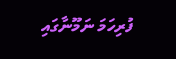ފުރިހަމަ ނަމޫނާގައި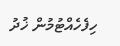ހިފެހެއްޓުމުން ޚުދު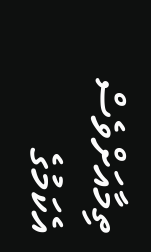ތިމާއަށްވެސް އެކަމުގެ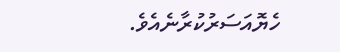ހެޔޮއަސަރުކުރާނެއެވެ.